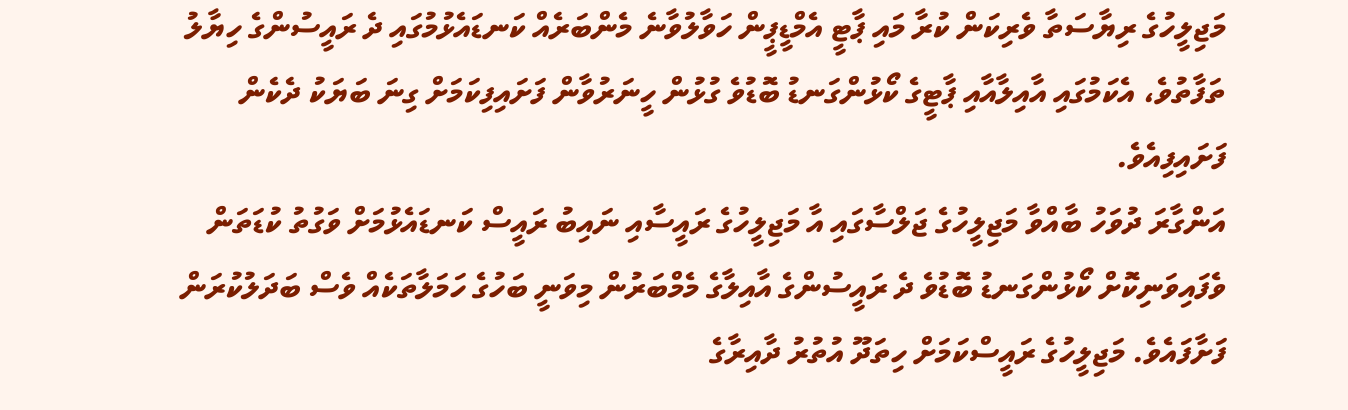މަޖިލީހުގެ ރިޔާސަތާ ވެރިކަން ކުރާ މައި ޕާޓީ އެމްޑީޕީން ހަވާލުވާނެ މެންބަރެއް ކަނޑައެޅުމުގައި ދެ ރައީސުންގެ ހިޔާލު ތަފާތުވެ، އެކަމުގައި އާއިލާއާއި ޕާޓީގެ ކޯޅުންގަނޑު ބޮޑުވެ ގުޅުން ހީނަރުވާން ފަށައިފިކަމަށް ގިނަ ބަޔަކު ދެކެން ފަށައިފިއެވެ.
އަންގާރަ ދުވަހު ބާއްވާ މަޖިލީހުގެ ޖަލްސާގައި އާ މަޖިލީހުގެ ރައީސާއި ނައިބު ރައީސް ކަނޑައެޅުމަށް ވަގުތު ކުޑަތަން ވެފައިވަނިކޮށް ކޯޅުންގަނޑު ބޮޑުވެ ދެ ރައީސުންގެ އާއިލާގެ މެމްބަރުން މިވަނީ ބަހުގެ ހަމަލާތަކެއް ވެސް ބަދަލުކުރަން ފަށާފައެވެ. މަޖިލީހުގެ ރައީސްކަމަށް ހިތަދޫ އުތުރު ދާއިރާގެ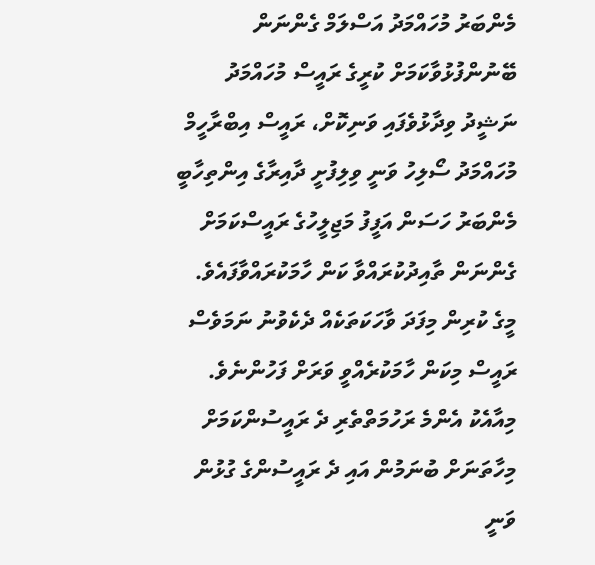މެންބަރު މުހައްމަދު އަސްލަމް ގެންނަން ބޭނުންފުޅުވާކަމަށް ކުރީގެ ރައީސް މުހައްމަދު ނަޝީދު ވިދާޅުވެފައި ވަނިކޮށް، ރައީސް އިބްރާހީމް މުހައްމަދު ސޯލިހު ވަނީ ވިލިފުށީ ދާއިރާގެ އިންތިހާބީ މެންބަރު ހަސަން އަފީފު މަޖިލީހުގެ ރައީސްކަމަށް ގެންނަން ތާއިދުކުރައްވާ ކަން ހާމަކުރައްވާފައެވެ.
މީގެ ކުރިން މިފަދަ ވާހަކަތަކެއް ދެކެވުނު ނަމަވެސް ރައީސް މިކަން ހާމަކުރެއްވީ ވަރަށް ފަހުންނެވެ. މިއާއެކު އެންމެ ރަހުމަތްތެރި ދެ ރައީސުންކަމަށް މިހާތަނަށް ބުނަމުން އައި ދެ ރައީސުންގެ ގުޅުން ވަނީ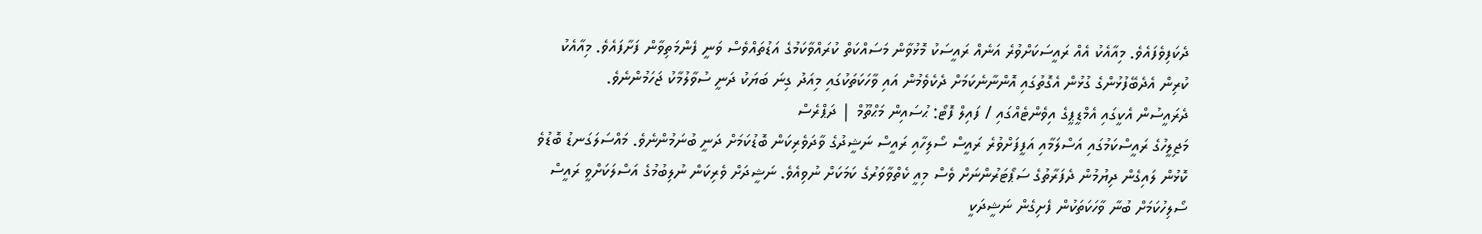ދެކަފިވެފައެވެ. މިއާއެކު އެއް ރައީސަކަށްވުރެ އަނެއް ރައީސަކު މޮޅުވާން މަސައްކަތް ކުރައްވާކަމުގެ އަޑުތައްވެސް ވަނީ ފެންމަތިވާން ފަށާފައެވެ. މިއާއެކު ކުރިން އެދެބޭފުޅުންގެ ގުޅުން އެގޮތުގައި އޮންނާނެކަމަށް ދެކެވެމުން އައި ވާހަކަތަކުގައި މިއަދު ގިނަ ބަޔަކު ދަނީ ސުވާލުމާކު ޖަހަމުންނެވެ.
ދެރައީސުން އެކީގައި އެމްޑީޕީގެ އިވެންޓެއްގައި / ފައިލް ފޮޓޯ: ޙުސައިން މަޙްތޫމް | ދަޕްރެސް
މަޖިލީހުގެ ރައީސްކަމުގައި އަސްލަމާއި އަފީފަށްވުރެ ރައީސް ސޯލިހާއި ރައީސް ނަޝީދުގެ ވާދަވެރިކަން ބޮޑުކަމަށް ދަނީ ބުނަމުންނެވެ. މައްސަލަގަނޑު ބޮޑުވެ ކޮޅުން ލައިގެން ދިޔުމުން ދެފަރާތުގެ ސަޕޯޓަރުންނަށް ވެސް މިއީ ކެތްވާވަރުގެ ކަމަކަށް ނުވިއެވެ. ނަޝީދަށް ވެރިކަން ނުލިބުމުގެ އަސްލަކަށްވީ ރައީސް ސޯލިހުކަމަށް ބުނާ ވާހަކަތަކުން ފެށިގެން ނަޝީދަކީ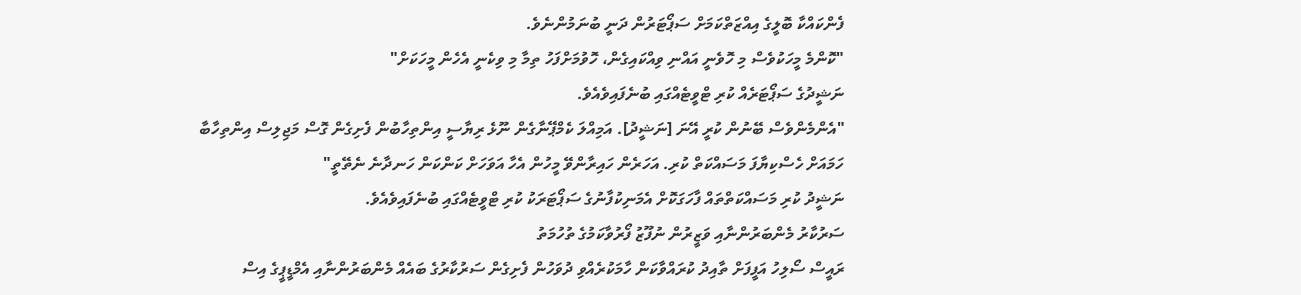ފެންކައްކާ ބޮލީގެ އިއްޒަތްކަމަށް ސަޕޯޓަރުން ދަނީ ބުނަމުންނެވެ.
"ކޮންމެ މީހަކުވެސް މި ހޮވެނީ އައްނި ވިއްކައިގެން، ހޮވުމަށްފަހު ތިމާ މި ވިކެނީ އެހެން މީހަކަށް"
ނަޝީދުގެ ސަޕޯޓަރެއް ކުރި ޓްވީޓެއްގައި ބުނެފައިވެއެވެ.
"އެންމެންވެސް ބޭނުން ކުރީ އޭނަ [ނަޝީދު]. އަމިއްލަ ކެމްޕޭނާގެން ނޫޅެ ރިޔާސީ އިންތިހާބުން ފެށިގެން ގޮސް މަޖިލިސް އިންތިހާބާ ހަމައަށް ހެސްކިޔާފަ މަސައްކަތް ކުރި. އަހަރެން ހައިރާންވޭ މީހުން އެހާ އަވަހަށް ކަންކަން ހަނދާނެ ނެތޭތީ"
ނަޝީދު ކުރި މަސައްކަތްތައް ފާހަގަކޮށް އެމަނިކުފާނުގެ ސަޕޯޓަރަކު ކުރި ޓްވީޓެއްގައި ބުނެފައިވެއެވެ.
ސަރުކާރު މެންބަރުންނާއި ވަޒީރުން ނުފޫޒު ފޯރުވާކަމުގެ ތުހުމަތު
ރައީސް ސޯލިހު އަފީފަށް ތާއިދު ކުރައްވާކަން ހާމަކުރެއްވި ދުވަހުން ފެށިގެން ސަރުކާރުގެ ބައެއް މެންބަރުންނާއި އެމްޑީޕީގެ އިސް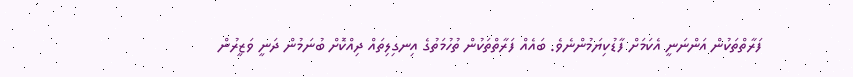ފަރާތްތަކުން އަންނަނީ އެކަމަށް ފާޑުކިޔަމުންނެވެ. ބައެއް ފަރާތްތަކުން ތުހުމަތުގެ އިނގިލިތައް ދިއްކޮށް ބުނަމުން ދަނީ ވަޒީރުން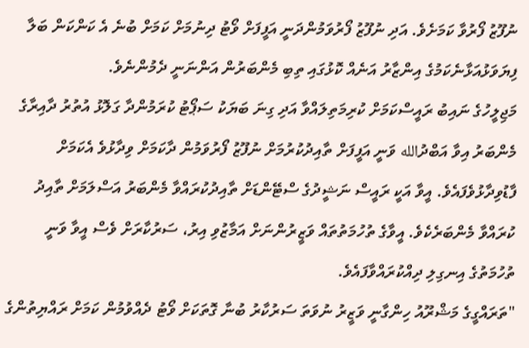ނުފޫޒު ފޯރުވާ ކަމަށެވެ. އަދި ނުފޫޒު ފޯރުވަމުންދަނީ އަފީފަށް ވޯޓު ދިނުމަށް ކަމަށް ބުނެ އެ ކަންކަން ބަލާ ފިޔަވަޅުއަޅާނެކަމުގެ އިންޒާރު އަނެއް ކޮޅުގައި ތިބި މެންބަރުން އަންނަނީ ދެމުންނެވެ.
މަޖިލީހުގެ ނައިބު ރައީސްކަމަށް ކުރިމަތިލައްވާ އަދި ގިނަ ބަޔަކު ސަޕޯޓު ކުރަމުންދާ ގަލޮޅު އުތުރު ދާއިރާގެ މެންބަރު އިވާ އަބްދުالله ވަނީ އަފީފަށް ތާއިދުކުރުމަށް ނުފޫޒު ފޯރުވަމުން ދާކަމަށް ވިދާޅުވެ އެކަމަށް ފާޑުވިދާޅުވެފައެވެ. އީވާ އަކީ ރައީސް ނަޝީދުގެ ސްޓޭންޑަށް ތާއިދުކުރައްވާ މެންބަރު އަސްލަމަށް ތާއިދު ކުރައްވާ މެންބަރެކެވެ. އީވާގެ ތުހުމަތުތައް ވަޒީރުންނަށް އަމާޒުވި އިރު، ސަރުކާރަށް ވެސް އީވާ ވަނީ ތުހުމަތުގެ އިނގިލި ދިއްކުރައްވާފައެވެ.
"ތަރައްގީގެ މަޝްރޫއު ހިންގާނީ ވަޒީރު ނުވަތަ ސަރުކާރު ބުނާ ގޮތަކަށް ވޯޓު ދެއްވުމުން ކަމަށް ރައްޔިތުންގެ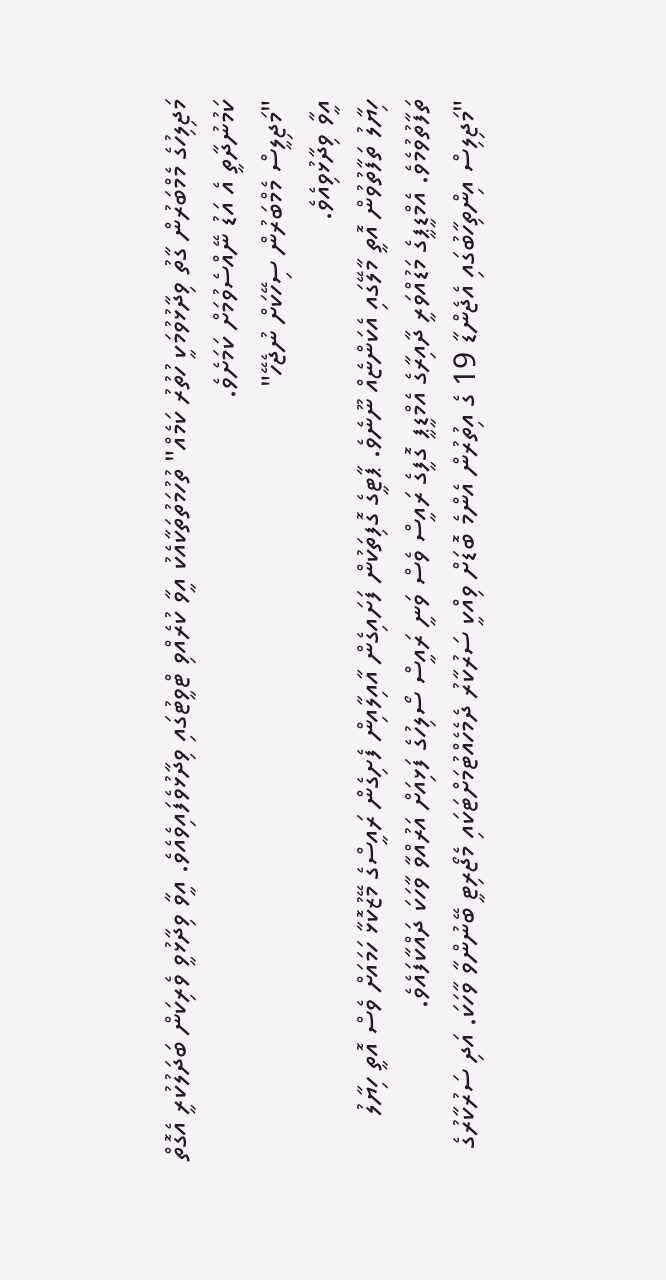މަޖިލިހުގެ މެމްބަރުން ގާތު ވިދާޅުވުމަކީ ހުތުރު ކަމެއް" ތުހުމަތުތަކާއެކު އީވާ ކުރެއްވި ޓްވީޓުގައި ވިދާޅުވެފައިވެއެވެ. އީވާ ވިދާޅުވީ ވެރިކަން ބަދަލުކުރީ އެގޮތް ކަމުނުދާތީ އެ އަޑު ނޭއްސެވުމަށް ކަމަށެވެ.
"މަޖިލީސް މެމްބަރުން ސިހޭކަށް ނުޖެހޭ"
އީވާ ވިދާޅުވިއެވެ.
ހިޔާލު ތަފާތުވުން އޮތީ މާލޭގައި އެކަންޏެއް ނޫނެވެ. ޕާޓީގެ ގޮފިތަކުން ފަށައިގެން އާއިލާއިން ފެށިގެން ރައީސްގެ މޭޒުކޮޅާ ހަމައަށް ވެސް އޮތީ ހިޔާލު ތަފާތުވުމެވެ. އެމްޑީޕީގެ މަޑުއްވަރީ ދާއިރާގެ އެމްޑީޕީ ގޮފީގެ ރައީސް ވެސް ވަނީ ރައީސް ސޯލިހުގެ ފަޅިއަށް އަރުއްވާ ވާހަކަ ދައްކާފައެވެ.
"މަޖިލިސް އިންތިހާބުގައި އެޖެންޑާ 19 ގެ އިތުރުން އެންމެ ބޮޑަށް ވިއްކީ ސަރުކާރު ދެމެހެއްޓުމަށްޓަކައި މެޖޯރިޓީ ބޭނުންވާ ވާހަކަ. އަދި ސަރުކާރުގެ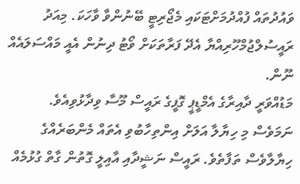ވައުދުތައް ފުއްދުމަށްޓަކައި މެޖޯރިޓީ ބޭނުންވާ ވާހަކަ. މިއަދު ރައީސުލްޖުމްހޫރިއްޔާ އެދޭ ފަރާތަކަށް ވޯޓު ދިނުން އެއީ މައްސަލައެއް ނޫން.
މަޑުއްވަރީ ދާއިރާގެ އެމްޑީޕީ ގޮފީގެ ރައީސް މޫސާ ވިދާޅުވިއެވެ.
ނަމަވެސް މި ހިޔާލާ އަލަށް އިންތިހާބުވި އެތައް މެންބަރެއްގެ ހިޔާލާވެސް ތަފާތެވެ. ރައީސް ނަޝީދާއި އާއިލީ ގޮތުން ގާތް ގުޅުމެއް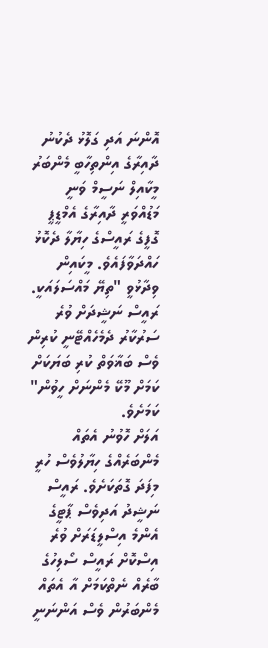އޮންނަ އަދި ގަލޮޅު ދެކުނު ދާއިރާގެ އިންތިހާބީ މެންބަރު މީކާއިލް ނަސީމް ވަނީ މަޑުއްވަރީ ދާއިރާގެ އެމްޑީޕީ ގޮފީގެ ރައީސްގެ ހިޔާލާ ދެކޮޅު ހައްދަވާފައެވެ. މީކައިން ވިދާޅުވީ "ތިޔޭ މައްސަލައަކީ. ރައީސް ނަޝީދަށް ވުރެ ސަރުކާރު ދެމެހެއްޓޭނީ ކުރިން ވެސް ބަޣާވަތް ކުރި ބަޔަކަށް ކަމަށް މޫކޭ މެންނަށް ހީވުން" ކަމަށެވެ.
އަލަށް ހޮވުނު އެތައް މެންބަރެއްގެ ހިޔާލުވެސް ހުރީ މިފަދަ ގޮތަކަށެވެ. ރައީސް ނަޝީދު އަދިވެސް ޕާޓީގެ އެންމެ އިސްލީޑަރަށް ވުރެ އިސްކޮށް ރައީސް ސޯލިހުގެ ބާރެއް ނެތްކަމަށް އާ އެތައް މެންބަރުން ވެސް އަންނަނީ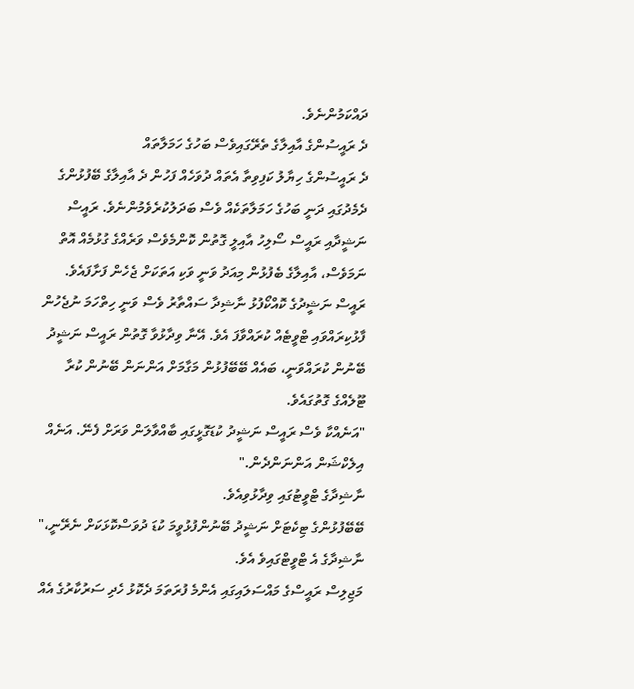ދައްކަމުންނެވެ.
ދެ ރައީސުންގެ އާއިލާގެ ތެރޭގައިވެސް ބަހުގެ ހަމަލާތައް
ދެ ރައީސުންގެ ހިޔާލު ކަފިވިތާ އެތައް ދުވަހެއް ފަހުން ދެ އާއިލާގެ ބޭފުޅުންގެ ދެމެދުގައި ދަނީ ބަހުގެ ހަމަލާތަކެއް ވެސް ބަދަލުކުރެވެމުންނެވެ. ރައީސް ނަޝީދާއި ރައީސް ސޯލިހު އާއިލީ ގޮތުން ކޮންމެވެސް ވަރެއްގެ ގުޅުމެއް އޮތް ނަމަވެސް، އާއިލާގެ ބެފުޅުން މިއަދު ވަނީ ވަކި އަތަކަށް ޖެހެން ފަށާފައެވެ.
ރައީސް ނަޝީދުގެ ކޮއްކޯފުޅު ނާޝިދާ ސައްތާރު ވެސް ވަނީ ހިތްހަމަ ނުޖެހުން ފާޅުކިރައްވައި ޓްވީޓެއް ކުރައްވާފަ އެވެ. އޭނާ ވިދާޅުވާ ގޮތުން ރައީސް ނަޝީދު ބޭނުން ކުރައްވަނީ، ބައެއް ބޭބޭފުޅުން މަގާމަށް އަންނަން ބޭނުން ކުރާ ޓޫލެއްގެ ގޮތުގައެވެ.
"އަނެއްކާ ވެސް ރައީސް ނަޝީދު ކުޑަގޮޅީގައި ބާއްވާލަން ވަރަށް ފެނޭ. އަނެއް އިލެކްޝަން އަންނަންދެން."
ނާޝިދާގެ ޓްވީޓުގައި ވިދާޅުވިއެވެ.
ބޭބޭފުޅުންގެ ޓިކެޓަށް ނަޝީދު ބޭނުންފުޅުވީމަ ކުޑަ ދުވަސްކޮޅަކަށް ނެރޭނީ،" ނާޝިދާގެ އެ ޓްވީޓްގައިވެ އެވެ.
މަޖިލިސް ރައީސްގެ މައްސަލައިގައި އެންމެ ފުރަތަމަ ދެކޮޅު ހެދި ސަރުކާރުގެ އެއް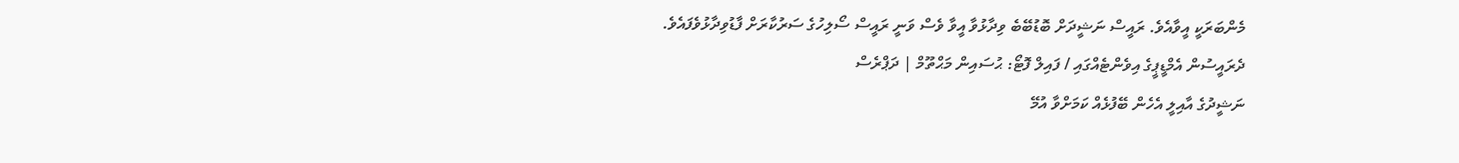މެންބަރަކީ އީވާއެވެ. ރައީސް ނަޝީދަށް ބޮޑުބޭބެ ވިދާޅުވާ އީވާ ވެސް ވަނީ ރައީސް ސޯލިހުގެ ސަރުކާރަށް ފާޑުވިދާޅުވެފައެވެ.
ދެރައީސުން އެމްޑީޕީގެ އިވެންޓެއްގައި / ފައިލް ފޮޓޯ: ޙުސައިން މަޙްތޫމް | ދަޕްރެސް
ނަޝީދުގެ އާއިލީ އެހެން ބޭފުޅެއް ކަމަށްވާ އުމޭ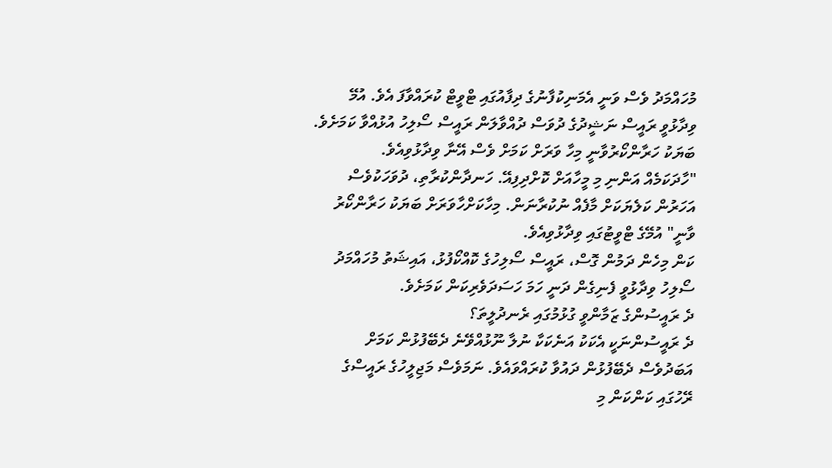މުހައްމަދު ވެސް ވަނީ އެމަނިކުފާނުގެ ދިފާއުގައި ޓްވީޓް ކުރައްވާފަ އެވެ. އުމޭ ވިދާޅުވީ ރައީސް ނަޝީދުގެ ދުވަސް ދުއްވާލަން ރައީސް ސޯލިހު އުޅުއްވާ ކަމަށެވެ. ބަޔަކު ހަރާންކޯރުވާނީ މިހާ ވަރަށް ކަމަށް ވެސް އޭނާ ވިދާޅުވިއެވެ.
"ހާދަކަމެއް އަންނި މި މީހާއަށް ކޮށްދިފިއޭ. ހަނދާންކުރާތި، ދުވަހަކުވެސް އަހަރުން ކަލެޔަކަށް މާފެއް ނުކުރާނަން. މިހާކަށްހާވަރަށް ބަޔަކު ހަރާންކޯރު ވާނީ" އުމޭގެ ޓްވީޓުގައި ވިދާޅުވިއެވެ.
ކަން މިހެން ދަމުން ގޮސް، ރައީސް ސޯލިހުގެ ކޮއްކޯފުޅު، އައިޝަތު މުހައްމަދު ސޯލިހު ވިދާޅުވީ ފެނިގެން ދަނީ ހަމަ ހަސަދަވެރިކަން ކަމަށެވެ.
ދެ ރައީސުންގެ ޒަމާންވީ ގުޅުމުގައި ރެނދުލީތަ؟
ދެ ރައީސުންނަކީ އެކަކު އަނެކަކާ ނުލާ ނޫޅުއްވޭނެ ދެބޭފުޅުން ކަމަށް އަބަދުވެސް ދެބޭފުޅުން ދައުވާ ކުރައްވައެވެ. ނަމަވެސް މަޖިލީހުގެ ރައީސްގެ ރޭހުގައި ކަންކަން މި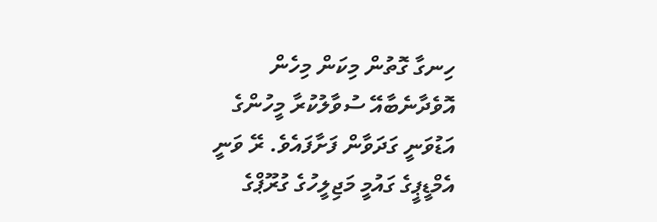ހިނގާ ގޮތުން މިކަން މިހެން އޮވެދާނެބާއޭ ސުވާލުކުރާ މީހުންގެ އަޑުވަނީ ގަދަވާން ފަށާފައެވެ. ރޭ ވަނީ އެމްޑީޕީގެ ގައުމީ މަޖިލީހުގެ ގުރޫޕްގެ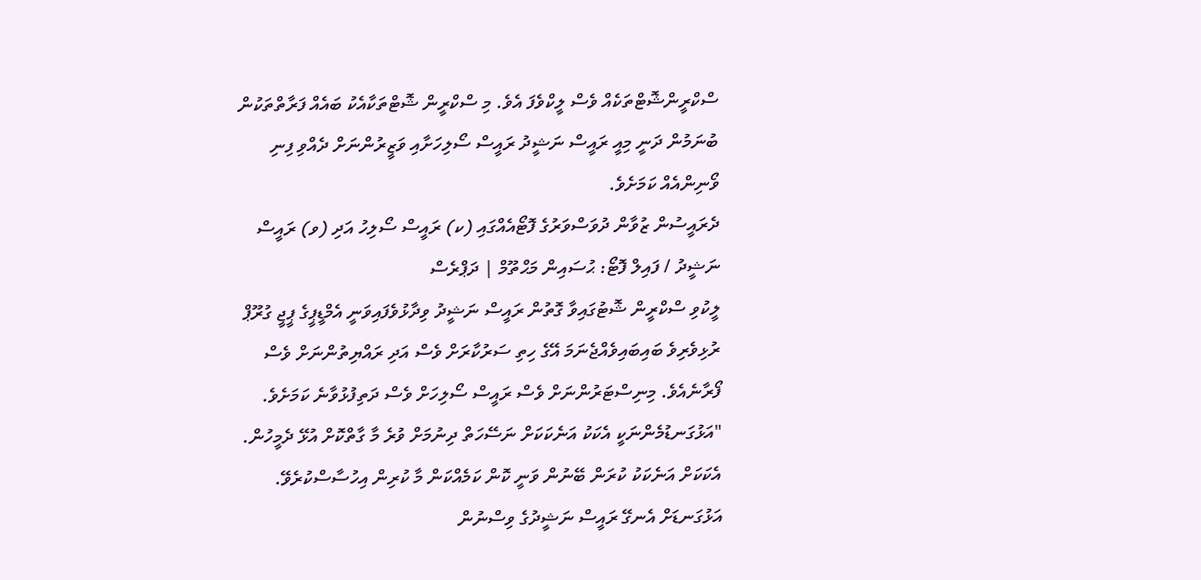ސްކްރީންޝޮޓްތަކެއް ވެސް ލީކްވެފަ އެވެ. މި ސްކްރީން ޝޮޓްތަކާއެކު ބައެއް ފަރާތްތަކުން ބުނަމުން ދަނީ މިއީ ރައީސް ނަޝީދު ރައީސް ސޯލިހަށާއި ވަޒީރުންނަށް ދެއްވި ފިނި ވޯނިންއެއް ކަމަށެވެ.
ދެރައީސުން ޒުވާން ދުވަސްވަރުގެ ފޮޓޯއެއްގައި (ކ) ރައީސް ސޯލިހު އަދި (ވ) ރައީސް ނަޝީދު / ފައިލް ފޮޓޯ: ޙުސައިން މަޙްތޫމް | ދަޕްރެސް
ލީކުވި ސްކްރީން ޝޮޓުގައިވާ ގޮތުން ރައީސް ނަޝީދު ވިދާޅުވެފައިވަނީ އެމްޑީޕީގެ ޕީޖީ ގުރޫޕް ރުޅިވެރިވެ ބައިބައިވެއްޖެނަމަ އޭގެ ހިތި ސަރުކާރަށް ވެސް އަދި ރައްޔިތުންނަށް ވެސް ފޯރާނެއެވެ. މިނިސްޓަރުންނަށް ވެސް ރައީސް ސޯލިހަށް ވެސް ދަތިފުޅުވާނެ ކަމަށެވެ.
"އަޅުގަނޑުމެންނަކީ އެކަކު އަނެކަކަށް ނަސޭހަތް ދިނުމަށް ވުރެ މާ ގާތްކޮށް އުޅޭ ދެމީހުން. އެކަކަށް އަނެކަކު ކުރަން ބޭނުން ވަނީ ކޮން ކަމެއްކަން މާ ކުރިން އިހުސާސްކުރެވޭ. އަޅުގަނޑަށް އެނގޭ ރައީސް ނަޝީދުގެ ވިސްނުން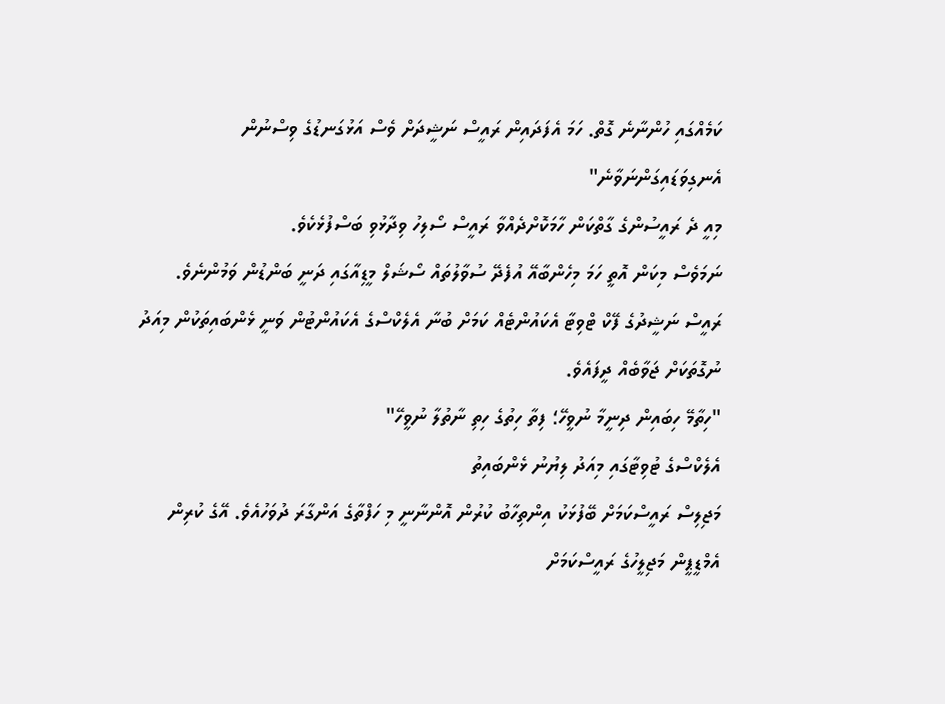ކަމެއްގައި ހުންނާނެ ގޮތް. ހަމަ އެފަދައިން ރައީސް ނަޝީދަށް ވެސް އަޅުގަނޑުގެ ވިސްނުން އެނގިވަޑައިގަންނަވާނެ"
މިއީ ދެ ރައީސުންގެ ގާތްކަން ހާމަކޮށްދެއްވާ ރައީސް ސޯލިހު ވިދާޅުވި ބަސްފުޅެކެވެ.
ނަމަވެސް މިކަން އޮތީ ހަމަ މިހެންބާއޭ އުފެދޭ ސުވާލުތައް ސޯޝަލް މީޑިއާގައި ދަނީ ބަންޑުން ވަމުންނެވެ.
ރައީސް ނަޝީދުގެ ފޭކް ޓްވިޓާ އެކައުންޓެއް ކަމަށް ބުނާ އެލެކްސްގެ އެކައުންޓުން ވަނީ ޅެންބައިތަކުން މިއަދު ނުގޮތަކަށް ޖަވާބެއް ދީފައެވެ.
"ހިތާމޭ ހިބައިން ދިނީމާ ނުވީހޭ؛ ފިތާ ހިތުގެ ހިތި ނާތުލާ ނުވީހޭ"
އެލެކްސްގެ ޓުވިޓާގައި މިއަދު ލިޔުނު ޅެންބައިތު
މަޖިލިސް ރައީސްކަމަށް ބޭފުޅަކު އިންތިހާބު ކުރުން އޮންނާނީ މި ހަފްތާގެ އަންގާރަ ދުވަހުއެވެ. އޭގެ ކުރިން އެމްޑީޕީން މަޖިލީހުގެ ރައީސްކަމަށް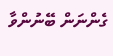ގެންނަން ބޭނުންވާ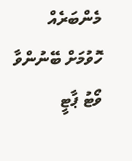މެންބަރެއް ހޮވުމަށް ބޭނުންވާ ވޯޓު ޕާޓީ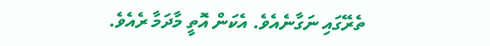ތެރޭގައި ނަގާނެއެވެ. އެކަން އޮތީ މާދަމާ ރެއެވެ.